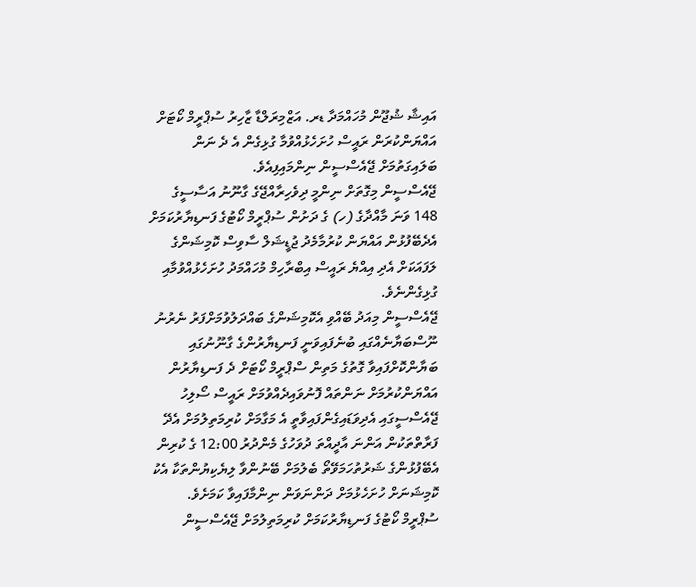އައިޝާ ޝުޖޫން މުހައްމަދާ ޑރ. އަޒްމިރަލްޑާ ޒާހިރު ސުޕްރީމް ކޯޓަށް އައްޔަންކުރަން ރައީސް ހުށަހެޅުއްވުމާ ގުޅިގެން އެ ދެ ނަން ބަލައިގަތުމަށް ޖޭއެސްސީން ނިންމައިފިއެވެ.
ޖޭއެސްސީން މިގޮތަށް ނިންމީ ދިވެހިރާއްޖޭގެ ގާނޫނު އަސާސީގެ 148 ވަނަ މާއްދާގެ (ހ) ގެ ދަށުން ސުޕްރީމް ކޯޓުގެ ފަނޑިޔާރުކަމަށް އެދެބޭފުޅުން އައްޔަން ކުރުމާމެދު ޖުޑީޝަލް ސާވިސް ކޮމިޝަންގެ ލަފައަކަށް އެދި އިއްޔެ ރައީސް އިބްރާހިމް މުހައްމަދު ހުށަހެޅުއްވުމާއި ގުޅިގެންނެވެ.
ޖޭއެސްސީން މިއަދު ބޭއްވި އެކޮމިޝަންގެ ބައްދަލުވުމަށްފަރު ނެރުނު ނޫސްބަޔާނެއްގައި ބުނެފައިވަނީ ފަނޑިޔާރުންގެ ގާނޫނުގައި ބަޔާންކޮށްފައިވާ ގޮތުގެ މަތިން ސްޕްރީމް ކޯޓަށް ދެ ފަނޑިޔާރުން އައްޔަންކުރުމަށް ނަންތައް ފޮނުވައިދެއްވުމަށް ރައީސް ސޯލިހު ޖޭއެސްސީގައި އެދިވަޑައިގެންފައިވާތީ އެ މަގާމަށް ކުރިމަތިލުމަށް އެދޭ ފަރާތްތަކުން އަންނަ އާދީއްތަ ދުވަހުގެ މެންދުރު 12:00 ގެ ކުރިން އެބޭފުޅުންގެ ޝަރުތުހަމަވޭތޯ ބެލުމަށް ބޭނުންވާ ލިޔެކިޔުންތަކާ އެކު ކޮމިޝަނަށް ހުށަހެޅުމަށް ދަންނަވަން ނިންމާފައިވާ ކަމަށެވެ.
ސުޕްރީމް ކޯޓުގެ ފަނޑިޔާރުކަމަށް ކުރިމަތިލުމަށް ޖޭއެސްސީން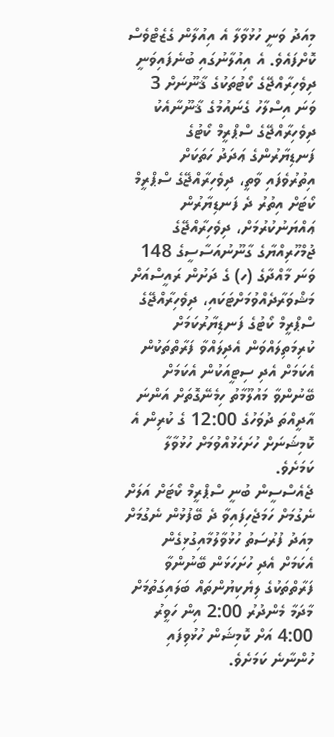މިއަދު ވަނީ ހުޅުވާލާ އެ އިއުލާން ގެޒެޓްވެސް ކޮށްފައެވެ. އެ އިއުލާނުގައި ބުނެފައިވަނީ ދިވެހިރާއްޖޭގެ ކޯޓުތަކުގެ ޤާނޫނަށް 3 ވަނަ އިސްލާހު ގެނައުމުގެ ޤާނޫނާއެކު ދިވެހިރާއްޖޭގެ ސްޕްރީމް ކޯޓުގެ ފަނޑިޔާރުންގެ ޢަދަދު ހަތަކަށް އިތުރުވެފައި ވާތީ، ދިވެހިރާއްޖޭގެ ސްޕްރީމް ކޯޓަށް އިތުރު ދެ ފަނޑިޔާރުން ޢައްޔަނުކުރުމަށް، ދިވެހިރާއްޖޭގެ ޖުމްހޫރިއްޔާގެ ގާނޫނުއަސާސީގެ 148 ވަނަ މާއްދާގެ (ހ) ގެ ދަށުން ރައީސްއަށް މަޝްވަރާދެއްވުމަށްޓަކައި، ދިވެހިރާއްޖޭގެ ސްޕްރީމް ކޯޓުގެ ފަނޑިޔާރުކަމަށް ކުރިމަތިލައްވަން އެދިލައްވާ ފަރާތްތަކުން އެކަމަށް އެދި ސިޓީއަކުން އެކަމަށް ބޭނުންވާ މައުލޫމާތު ހިމެނޭގޮތަށް އަންނަ އާދީއްތަ ދުވަހުގެ 12:00 ގެ ކުރިން އެ ކޮމިޝަނަށް ހުށަހެޅުއްވުމަށް ހުޅުވާލާ ކަމަށެވެ.
ޖެއެސްސީން ބުނީ ސްޕްރީމް ކޯޓަށް އަލަށް ނެގުމަށް ހަމަޖެހިފައިވާ ދެ ބޭފުޅުން ނެގުމަށް މިއަދު ފުރުސަތު ހުޅުވާލުމާއިގުޅިގެން އެކަމަށް އެދި ހުށަހަޅަން ބޭނުންވާ ފަރާތްތަކުގެ ލިޔެކިޔުންތައް ބަލައިގަތުމަށް މާދަމާ މެންދުރު 2:00 އިން ހަވީރު 4:00 އަށް ކޮމިޝަން ހުޅުވިފައި ހުންނާނެ ކަމަށެވެ.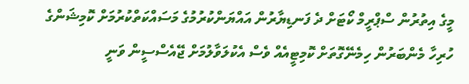މީގެ އިތުރުން ސްޕްރީމް ކޯޓަށް ދެ ފަނޑިޔާރުން އައްޔަންކުރުމުގެ މަސައްކަތްކުރުމަށް ކޮމިޝަންގެ ހުރިހާ މެންބަރުން ހިމެނޭގޮތަށް ކޮމިޓީއެއް ވެސް އެކުލަވާލުމަށް ޖޭއެސްސީން ވަނީ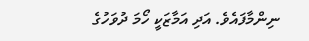ނިންމާފައެވެ. އަދި އަމާޒަކީ ހޯމަ ދުވަހުގެ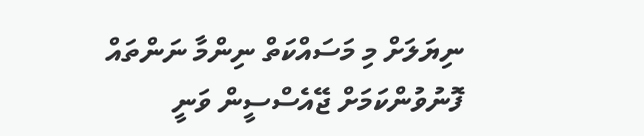ނިޔަލަށް މި މަސައްކަތް ނިންމާ ނަންތައް ފޮނުވުންކަމަށް ޖޭއެސްސީން ވަނީ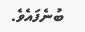ބުނެފައެވެ.